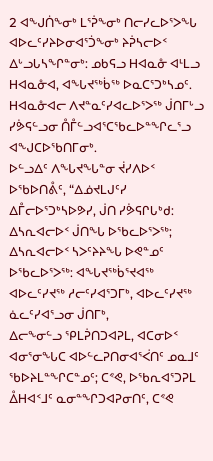2 ᐊᖑᑏᖕᓂᒃ ᒪᕐᕉᖕᓂᒃ ᑎᓕᓯᓚᐅᕐᐳᖓ ᐊᐅᓚᑦᓯᔨᐅᓂᐊᕐᑑᖕᓂᒃ ᔨᕉᓴᓕᐅᑉ ᐃᒡᓗᒐᓴᖏᓐᓂᒃ: ᓄᑲᕋᓗ ᕼᐊᓇᓁ ᐊᒻᒪᓗ ᕼᐊᓇᓁᐊ, ᐊᖓᔪᖅᑳᖅ ᐅᓇᑕᕐᑐᒃᓴᓄᑦ. ᕼᐊᓇᓁᐊᓕ ᐱᔪᓐᓇᑦᓯᐊᓚᐅᕐᐳᖅ ᒎᑎᒥᒡᓗ ᓯᕘᕋᓪᓗᓂ ᑍᒤᓪᓗᐊᕐᑕᖃᓚᐅᓐᖏᓚᕐᓗ ᐊᖑᑕᐅᖃᑎᒥᓂᒃ.
ᐅᓪᓗᐃᑦ ᐱᖓᔪᖓᓐᓂ ᔫᓯᐱᐅᑉ ᐅᖃᐅᑎᕔᑦ, “ᐃᓅᔪᒪᒍᑦᓯ ᐃᒤᓕᐅᕐᑐᒃᓴᐅᕗᓯ, ᒎᑎ ᓯᕘᕋᒋᒐᒃᑯ:
ᐃᓴᕆᐊᓕᐅᑉ ᒎᑎᖓ ᐅᖃᓚᐅᕐᐳᖅ; ᐃᓴᕆᐊᓕᐅᑉ ᓴᐳᑦᔨᔨᖓ ᐅᕙᓐᓄᑦ ᐅᖃᓚᐅᕐᐳᖅ: ᐊᖓᔪᖅᑳᕐᔪᐊᖅ ᐊᐅᓚᑦᓯᔪᖅ ᓱᓕᑦᓯᐊᕐᑐᒥᒃ, ᐊᐅᓚᑦᓯᔪᖅ ᓈᓚᑦᓯᐊᕐᓗᓂ ᒎᑎᒥᒃ,
ᐃᓕᖕᓂᓪᓗ ᕿᒪᕉᑎᑐᐊᕈᒪ, ᐊᑕᓂᐅᑉ ᐊᓂᕐᓂᖓᑕ ᐊᐅᓪᓚᕈᑎᓂᐊᕐᐹᑎᑦ ᓄᓇᒧᑦ ᖃᐅᔨᒪᓐᖏᑕᓐᓄᑦ; ᑕᕝᕙ, ᐅᖃᕆᐊᕐᑐᕈᒪ ᐂᕼᐊᑉᒧᑦ ᓇᓂᓐᖏᑐᐊᕈᓂᑎᑦ, ᑕᕝᕙ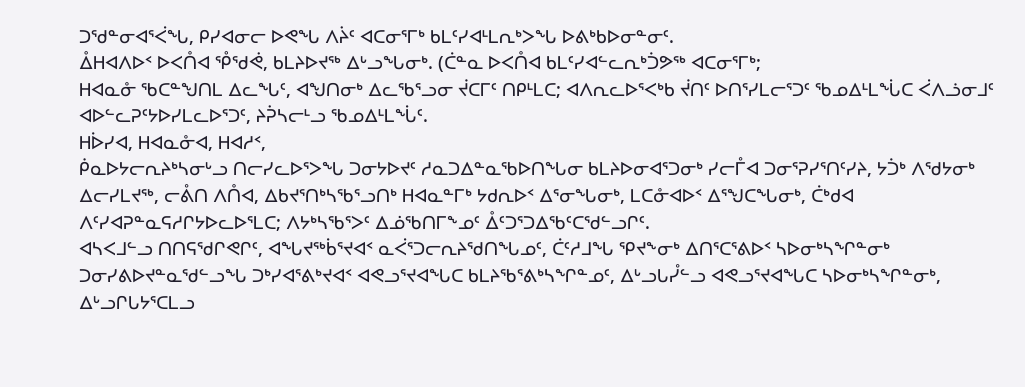ᑐᖁᓐᓂᐊᕐᐹᖓ, ᑭᓯᐊᓂᓕ ᐅᕙᖓ ᐱᔩᑦ ᐊᑕᓂᕐᒥᒃ ᑲᒪᑦᓯᐊᒻᒪᕆᒃᐳᖓ ᐅᕕᒃᑲᐅᓂᓐᓂᑦ.
ᐂᕼᐊᐱᐅᑉ ᐅᐸᑍᐊ ᕾᖁᕚ, ᑲᒪᔨᐅᔪᖅ ᐃᒡᓗᖓᓂᒃ. (ᑖᓐᓇ ᐅᐸᑍᐊ ᑲᒪᑦᓯᐊᓪᓚᕆᒃᑑᕗᖅ ᐊᑕᓂᕐᒥᒃ;
ᕼᐊᓇᓁ ᖃᑕᓐᖑᑎᒪ ᐃᓚᖓᑦ, ᐊᖑᑎᓂᒃ ᐃᓚᖃᕐᓗᓂ ᔫᑕᒥᑦ ᑎᑭᒻᒪᑕ; ᐊᐱᕆᓚᐅᕐᐸᒃᑲ ᔫᑎᑦ ᐅᑎᕐᓯᒪᓕᕐᑐᑦ ᖃᓄᐃᒻᒪᖔᑕ ᐹᐱᓘᓂᒧᑦ ᐊᐅᓪᓚᕈᑦᔭᐅᓯᒪᓚᐅᕐᑐᑦ, ᔨᕉᓴᓕᒻᓗ ᖃᓄᐃᒻᒪᖔᑦ.
ᕼᐆᓯᐊ, ᕼᐊᓇᓁᐊ, ᕼᐊᓱᑉ,
ᑮᓇᐅᔭᓕᕆᔨᒃᓴᓂᒡᓗ ᑎᓕᓯᓚᐅᕐᐳᖓ ᑐᓂᔭᐅᔪᑦ ᓱᓇᑐᐃᓐᓇᖃᐅᑎᖓᓂ ᑲᒪᔨᐅᓂᐊᕐᑐᓂᒃ ᓯᓕᒤᐊ ᑐᓂᕐᕈᓯᕐᑎᑦᓯᔨ, ᔭᑑᒃ ᐱᖁᔭᓂᒃ ᐃᓕᓯᒪᔪᖅ, ᓕᕔᑎ ᐱᑍᐊ, ᐃᑲᔪᕐᑎᒃᓴᖃᕐᓗᑎᒃ ᕼᐊᓇᓐᒥᒃ ᔭᑯᕆᐅᑉ ᐃᕐᓂᖓᓂᒃ, ᒪᑕᓁᐊᐅᑉ ᐃᕐᖑᑕᖓᓂᒃ, ᑖᒃᑯᐊ ᐱᑦᓯᐊᕈᓐᓇᕋᓱᒋᔭᐅᓚᐅᕐᒪᑕ; ᐱᔭᒃᓴᖃᕐᐳᑦ ᐃᓅᖃᑎᒥᖕᓄᑦ ᐂᑦᑐᕐᑐᐃᖃᑦᑕᖁᓪᓗᒋᑦ.
ᐊᓴᐸᒧᓪᓗ ᑎᑎᕋᖁᒋᕙᒋᑦ, ᐊᖓᔪᖅᑳᕐᔪᐊᑉ ᓇᐹᕐᑐᓕᕆᔨᖁᑎᖓᓄᑦ, ᑖᑦᓱᒧᖓ ᕿᔪᖕᓂᒃ ᐃᑎᕐᑕᕐᕕᐅᑉ ᓴᐅᓂᒃᓴᖏᓐᓂᒃ ᑐᓂᓯᕕᐅᔪᓐᓇᖁᓪᓗᖓ ᑐᒃᓯᐊᕐᕕᒃᔪᐊᑉ ᐊᕙᓗᕐᔪᐊᖓᑕ ᑲᒪᔨᖃᕐᕕᒃᓴᖏᓐᓄᑦ, ᐃᒡᓗᒐᓮᓪᓗ ᐊᕙᓗᕐᔪᐊᖓᑕ ᓴᐅᓂᒃᓴᖏᓐᓂᒃ, ᐃᒡᓗᒋᒐᔭᕐᑕᒪᓗ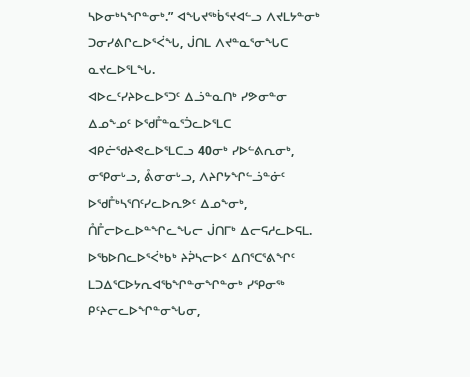ᓴᐅᓂᒃᓴᖏᓐᓂᒃ.” ᐊᖓᔪᖅᑳᕐᔪᐊᓪᓗ ᐱᔪᒪᔭᓐᓂᒃ ᑐᓂᓯᕕᒋᓚᐅᕐᐹᖓ, ᒎᑎᒪ ᐱᔪᓐᓇᕐᓂᖓᑕ ᓇᔪᓚᐅᕐᒪᖓ.
ᐊᐅᓚᑦᓯᔨᐅᓚᐅᕐᑐᑦ ᐃᓘᓐᓇᑎᒃ ᓯᕗᓂᓐᓂ ᐃᓄᖕᓄᑦ ᐅᖁᒤᓐᓇᕐᑑᓚᐅᕐᒪᑕ ᐊᑭᓖᖁᔨᕙᓚᐅᕐᒪᑕᓗ 40ᓂᒃ ᓯᐅᓪᕕᕆᓂᒃ, ᓂᕿᓂᒡᓗ, ᕔᓂᓂᒡᓗ, ᐱᔨᒋᔭᖏᓪᓘᓐᓃᑦ ᐅᖁᒤᒃᓴᕐᑎᑦᓯᓚᐅᕆᕗᑦ ᐃᓄᖕᓂᒃ, ᑍᒤᓕᐅᓚᐅᓐᖏᓚᖓᓕ ᒎᑎᒥᒃ ᐃᓕᕋᓱᓚᐅᕋᒪ.
ᐅᖃᐅᑎᓚᐅᕐᐹᒃᑲᒃ ᔨᕉᓴᓕᐅᑉ ᐃᑎᕐᑕᕐᕕᖏᑦ ᒪᑐᐃᕐᑕᐅᔭᕆᐊᖃᖏᓐᓂᖏᓐᓂᒃ ᓯᕿᓂᖅ ᑭᑦᔨᓕᓚᐅᖏᓐᓂᖓᓂ,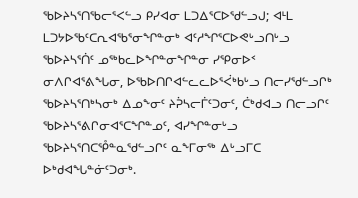ᖃᐅᔨᓴᕐᑎᖃᓕᕐᐸᓪᓗ ᑭᓯᐊᓂ ᒪᑐᐃᕐᑕᐅᖁᓪᓗᒍ; ᐊᒻᒪ ᒪᑐᔭᐅᖃᑦᑕᕆᐊᖃᕐᓂᖏᓐᓂᒃ ᐊᑦᓱᖏᕐᑕᐅᕙᒡᓗᑎᒡᓗ ᖃᐅᔨᓴᕐᑏᑦ ᓄᖅᑲᓚᐅᖏᓐᓂᖏᓐᓂ ᓯᕿᓂᐅᑉ ᓂᐱᒋᐊᕐᕕᖓᓂ, ᐅᖃᐅᑎᒋᐊᓪᓚᓚᐅᕐᐹᒃᑲᒡᓗ ᑎᓕᓯᖁᓪᓗᒋᒃ ᖃᐅᔨᓴᕐᑎᒃᓴᓂᒃ ᐃᓄᖕᓂᑦ ᔨᕉᓴᓕᒦᑦᑐᓂᑦ, ᑖᒃᑯᐊᓗ ᑎᓕᓗᒋᑦ ᖃᐅᔨᓴᕐᕕᒋᓂᐊᕐᑕᖏᓐᓄᑦ, ᐊᓯᖏᓐᓂᒡᓗ ᖃᐅᔨᓴᕐᑎᑕᕾᓐᓇᖁᓪᓗᒋᑦ ᓇᖕᒥᓂᖅ ᐃᒡᓗᒥᑕ ᐅᒃᑯᐊᖓᓐᓃᑦᑐᓂᒃ.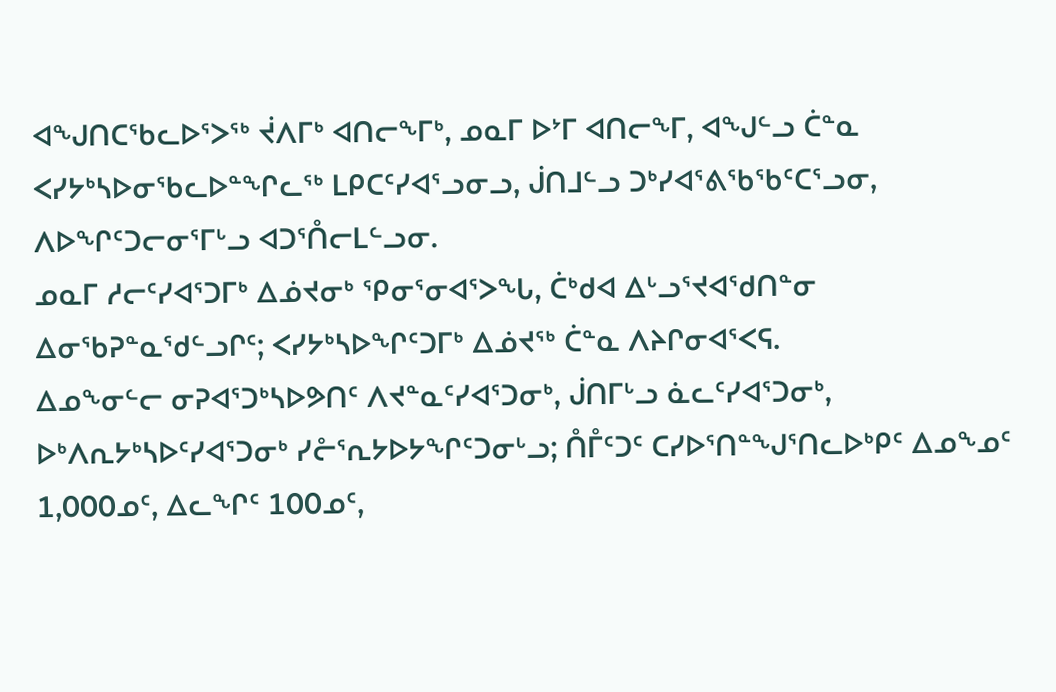ᐊᖑᑎᑕᖃᓚᐅᕐᐳᖅ ᔫᐱᒥᒃ ᐊᑎᓕᖕᒥᒃ, ᓄᓇᒥ ᐅᔾᒥ ᐊᑎᓕᖕᒥ, ᐊᖑᓪᓗ ᑖᓐᓇ ᐸᓯᔭᒃᓴᐅᓂᖃᓚᐅᓐᖏᓚᖅ ᒪᑭᑕᑦᓯᐊᕐᓗᓂᓗ, ᒎᑎᒧᓪᓗ ᑐᒃᓯᐊᕐᕕᖃᖃᑦᑕᕐᓗᓂ, ᐱᐅᖏᑦᑐᓕᓂᕐᒥᒡᓗ ᐊᑐᕐᑍᓕᒪᓪᓗᓂ.
ᓄᓇᒥ ᓱᓕᑦᓯᐊᕐᑐᒥᒃ ᐃᓅᔪᓂᒃ ᕿᓂᕐᓂᐊᕐᐳᖓ, ᑖᒃᑯᐊ ᐃᒡᓗᕐᔪᐊᖁᑎᓐᓂ ᐃᓂᖃᕈᓐᓇᖁᓪᓗᒋᑦ; ᐸᓯᔭᒃᓴᐅᖏᑦᑐᒥᒃ ᐃᓅᔪᖅ ᑖᓐᓇ ᐱᔨᒋᓂᐊᕐᐸᕋ.
ᐃᓄᖕᓂᓪᓕ ᓂᕈᐊᕐᑐᒃᓴᐅᕗᑎᑦ ᐱᔪᓐᓇᑦᓯᐊᕐᑐᓂᒃ, ᒎᑎᒥᒡᓗ ᓈᓚᑦᓯᐊᕐᑐᓂᒃ, ᐅᒃᐱᕆᔭᒃᓴᐅᑦᓯᐊᕐᑐᓂᒃ ᓯᓔᕐᕆᔭᐅᔭᖏᑦᑐᓂᒡᓗ; ᑍᒤᑦᑐᑦ ᑕᓯᐅᕐᑎᓐᖑᕐᑎᓚᐅᒃᑭᑦ ᐃᓄᖕᓄᑦ 1,000ᓄᑦ, ᐃᓚᖏᑦ 100ᓄᑦ,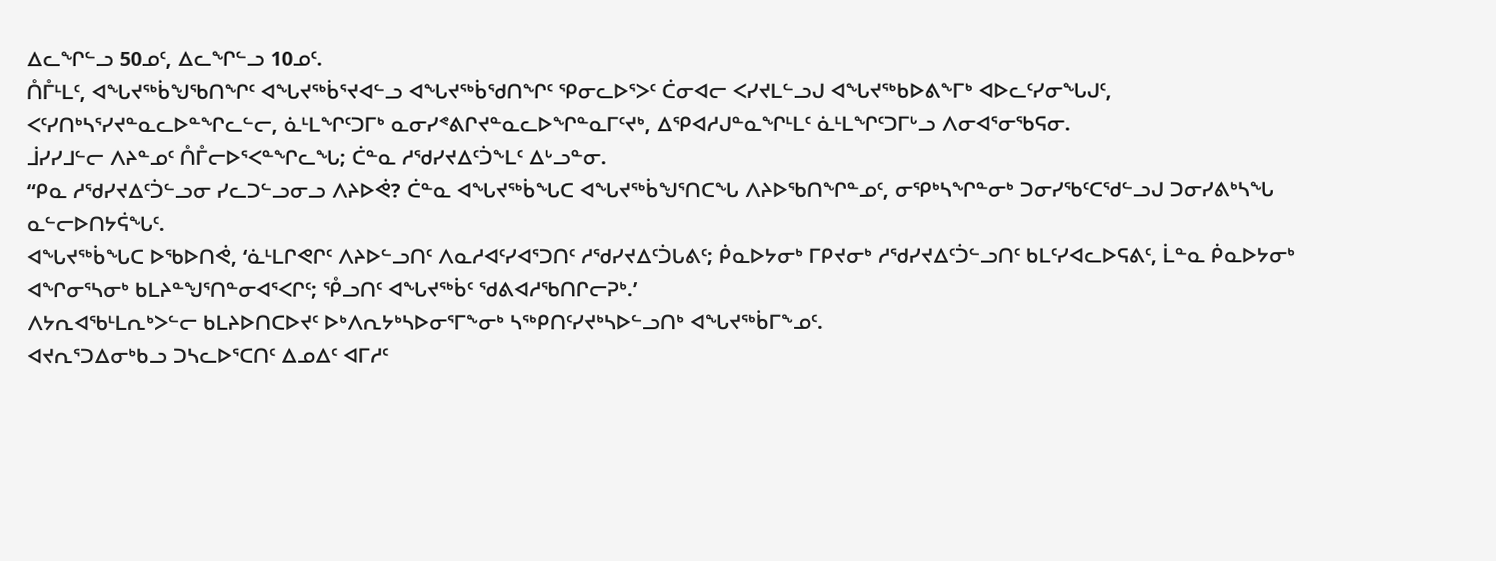ᐃᓚᖏᓪᓗ 50ᓄᑦ, ᐃᓚᖏᓪᓗ 10ᓄᑦ.
ᑍᒤᒻᒪᑦ, ᐊᖓᔪᖅᑳᖑᖃᑎᖏᑦ ᐊᖓᔪᖅᑳᕐᔪᐊᓪᓗ ᐊᖓᔪᖅᑳᖁᑎᖏᑦ ᕿᓂᓚᐅᕐᐳᑦ ᑖᓂᐊᓕ ᐸᓯᔪᒪᓪᓗᒍ ᐊᖓᔪᖅᑲᐅᕕᖕᒥᒃ ᐊᐅᓚᑦᓯᓂᖓᒍᑦ, ᐸᑦᓯᑎᒃᓴᕐᓯᔪᓐᓇᓚᐅᓐᖏᓚᓪᓕ, ᓈᒻᒪᖏᑦᑐᒥᒃ ᓇᓂᓯᕝᕕᒋᔪᓐᓇᓚᐅᖏᓐᓇᒥᑦᔪᒃ, ᐃᕿᐊᓱᒍᓐᓇᖏᒻᒪᑦ ᓈᒻᒪᖏᑦᑐᒥᒡᓗ ᐱᓂᐊᕐᓂᖃᕋᓂ.
ᒨᓯᓯᒧᓪᓕ ᐱᔨᓐᓄᑦ ᑍᒤᓕᐅᕐᐸᓐᖏᓚᖓ; ᑖᓐᓇ ᓱᖁᓯᔪᐃᑦᑑᖕᒪᑦ ᐃᒡᓗᓐᓂ.
“ᑭᓇ ᓱᖁᓯᔪᐃᑦᑑᓪᓗᓂ ᓯᓚᑐᓪᓗᓂᓗ ᐱᔨᐅᕚ? ᑖᓐᓇ ᐊᖓᔪᖅᑳᖓᑕ ᐊᖓᔪᖅᑳᖑᕐᑎᑕᖓ ᐱᔨᐅᖃᑎᖏᓐᓄᑦ, ᓂᕿᒃᓴᖏᓐᓂᒃ ᑐᓂᓯᖃᑦᑕᖁᓪᓗᒍ ᑐᓂᓯᕕᒃᓴᖓ ᓇᓪᓕᐅᑎᔭᕌᖓᑦ.
ᐊᖓᔪᖅᑳᖓᑕ ᐅᖃᐅᑎᕚ, ‘ᓈᒻᒪᒋᕙᒋᑦ ᐱᔨᐅᓪᓗᑎᑦ ᐱᓇᓱᐊᑦᓯᐊᕐᑐᑎᑦ ᓱᖁᓯᔪᐃᑦᑑᒐᕕᑦ; ᑮᓇᐅᔭᓂᒃ ᒥᑭᔪᓂᒃ ᓱᖁᓯᔪᐃᑦᑑᓪᓗᑎᑦ ᑲᒪᑦᓯᐊᓚᐅᕋᕕᑦ, ᒫᓐᓇ ᑮᓇᐅᔭᓂᒃ ᐊᖏᓂᕐᓴᓂᒃ ᑲᒪᔨᓐᖑᕐᑎᓐᓂᐊᕐᐸᒋᑦ; ᕾᓗᑎᑦ ᐊᖓᔪᖅᑳᑦ ᖁᕕᐊᓱᖃᑎᒋᓕᕈᒃ.’
ᐱᔭᕆᐊᖃᒻᒪᕆᒃᐳᓪᓕ ᑲᒪᔨᐅᑎᑕᐅᔪᑦ ᐅᒃᐱᕆᔭᒃᓴᐅᓂᕐᒥᖕᓂᒃ ᓴᖅᑭᑎᑦᓯᔪᒃᓴᐅᓪᓗᑎᒃ ᐊᖓᔪᖅᑳᒥᖕᓄᑦ.
ᐊᔪᕆᕐᑐᐃᓂᒃᑲᓗ ᑐᓴᓚᐅᕐᑕᑎᑦ ᐃᓄᐃᑦ ᐊᒥᓱᑦ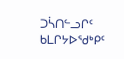ᑐᓵᑎᓪᓗᒋᑦ ᑲᒪᒋᔭᐅᖁᒃᑭᑦ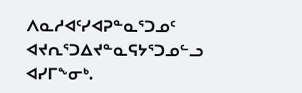ᐱᓇᓱᐊᑦᓯᐊᕈᓐᓇᕐᑐᓄᑦ ᐊᔪᕆᕐᑐᐃᔪᓐᓇᕋᔭᕐᑐᓄᓪᓗ ᐊᓯᒥᖕᓂᒃ.